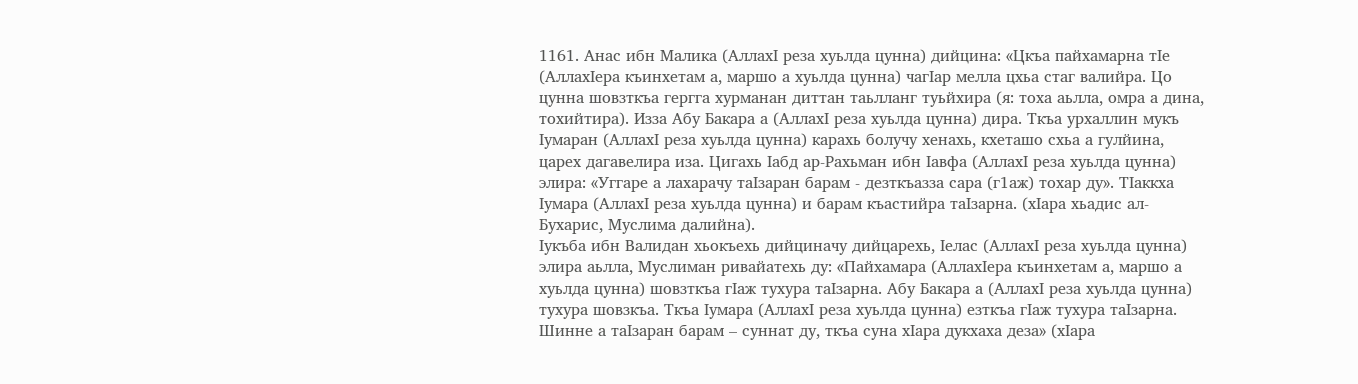1161. Анас ибн Малика (АллахI реза хуьлда цунна) дийцина: «Цкъа пайхамарна тIе (АллахIера къинхетам а, маршо а хуьлда цунна) чагIар мелла цхьа стаг валийра. Цо цунна шовзткъа гергга хурманан диттан таьлланг туьйхира (я: тоха аьлла, омра а дина, тохийтира). Изза Абу Бакара а (АллахI реза хуьлда цунна) дира. Ткъа урхаллин мукъ Iумаран (АллахI реза хуьлда цунна) карахь болучу хенахь, кхеташо схьа а гулйина, царех дагавелира иза. Цигахь Iабд ар-Рахьман ибн Iавфа (АллахI реза хуьлда цунна) элира: «Уггаре а лахарачу таIзаран барам - дезткъазза сара (г1аж) тохар ду». ТIаккха Iумара (АллахI реза хуьлда цунна) и барам къастийра таIзарна. (хIара хьадис ал-Бухарис, Муслима далийна).
Iукъба ибн Валидан хьокъехь дийциначу дийцарехь, Iелас (АллахI реза хуьлда цунна) элира аьлла, Муслиман ривайатехь ду: «Пайхамара (АллахIера къинхетам а, маршо а хуьлда цунна) шовзткъа гIаж тухура таIзарна. Абу Бакара а (АллахI реза хуьлда цунна) тухура шовзкъа. Ткъа Iумара (АллахI реза хуьлда цунна) езткъа гIаж тухура таIзарна. Шинне а таIзаран барам – суннат ду, ткъа суна хIара дукхаха деза» (хIара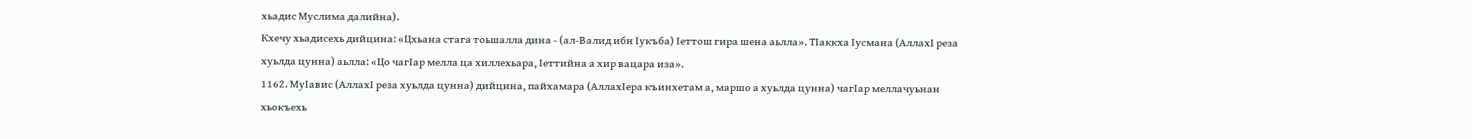хьадис Муслима далийна).
Кхечу хьадисехь дийцина: «Цхьана стага тоьшалла дина - (ал-Валид ибн Iукъба) Iеттош гира шена аьлла». ТIаккха Iусмана (АллахI реза хуьлда цунна) аьлла: «Цо чагIар мелла ца хиллехьара, Iеттийна а хир вацара иза».
1162. МуIавис (АллахI реза хуьлда цунна) дийцина, пайхамара (АллахIера къинхетам а, маршо а хуьлда цунна) чагIар меллачуьнан хьокъехь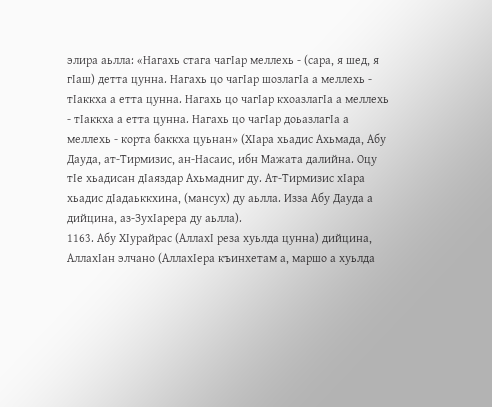элира аьлла: «Нагахь стага чагIар меллехь - (сара, я шед, я гIаш) детта цунна. Нагахь цо чагIар шозлагIа а меллехь - тIаккха а етта цунна. Нагахь цо чагIар кхоазлагIа а меллехь - тIаккха а етта цунна. Нагахь цо чагIар доьазлагIа а меллехь - корта баккха цуьнан» (ХIара хьадис Ахьмада, Абу Дауда, ат-Тирмизис, ан-Насаис, ибн Мажата далийна. Оцу тIе хьадисан дIаяздар Ахьмадниг ду. Ат-Тирмизис хIара хьадис дIадаьккхина, (мансух) ду аьлла. Изза Абу Дауда а дийцина, аз-ЗухIарера ду аьлла).
1163. Абу ХIурайрас (АллахI реза хуьлда цунна) дийцина, АллахIан элчано (АллахIера къинхетам а, маршо а хуьлда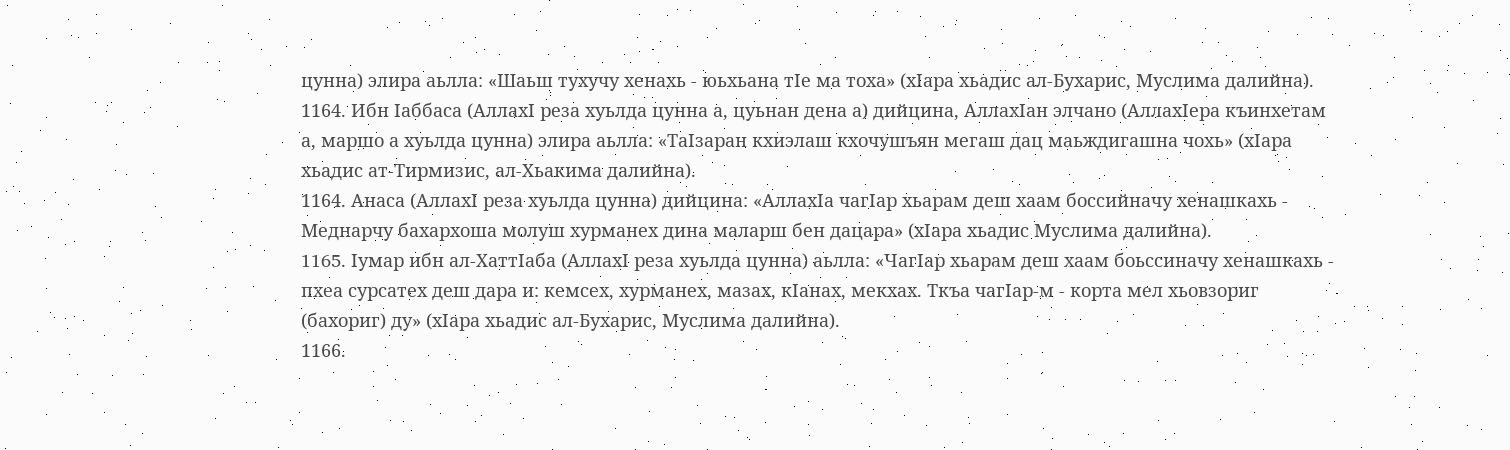цунна) элира аьлла: «Шаьш тухучу хенахь - юьхьана тIе ма тоха» (хIара хьадис ал-Бухарис, Муслима далийна).
1164. Ибн Iаббаса (АллахI реза хуьлда цунна а, цуьнан дена а) дийцина, АллахIан элчано (АллахIера къинхетам а, маршо а хуьлда цунна) элира аьлла: «ТаIзаран кхиэлаш кхочушъян мегаш дац маьждигашна чохь» (хIара хьадис ат-Тирмизис, ал-Хьакима далийна).
1164. Анаса (АллахI реза хуьлда цунна) дийцина: «АллахIа чагIар хьарам деш хаам боссийначу хенашкахь - Меднарчу бахархоша молуш хурманех дина маларш бен дацара» (хIара хьадис Муслима далийна).
1165. Iумар ибн ал-ХаттIаба (АллахI реза хуьлда цунна) аьлла: «ЧагIар хьарам деш хаам боьссиначу хенашкахь - пхеа сурсатех деш дара и: кемсех, хурманех, мазах, кIанах, мекхах. Ткъа чагIар-м - корта мел хьовзориг (бахориг) ду» (хIара хьадис ал-Бухарис, Муслима далийна).
1166.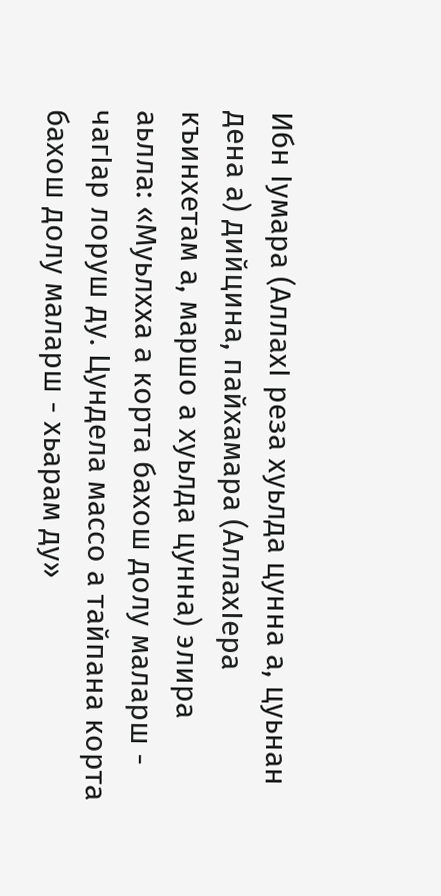Ибн Iумара (АллахI реза хуьлда цунна а, цуьнан дена а) дийцина, пайхамара (АллахIера къинхетам а, маршо а хуьлда цунна) элира аьлла: «Муьлхха а корта бахош долу маларш - чагIар лоруш ду. Цундела массо а тайпана корта бахош долу маларш - хьарам ду»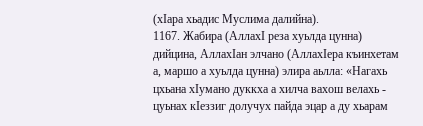(хIара хьадис Муслима далийна).
1167. Жабира (АллахI реза хуьлда цунна) дийцина, АллахIан элчано (АллахIера къинхетам а, маршо а хуьлда цунна) элира аьлла: «Нагахь цхьана хIумано дуккха а хилча вахош велахь - цуьнах кIеззиг долучух пайда эцар а ду хьарам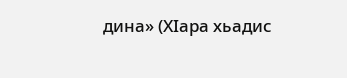дина» (ХIара хьадис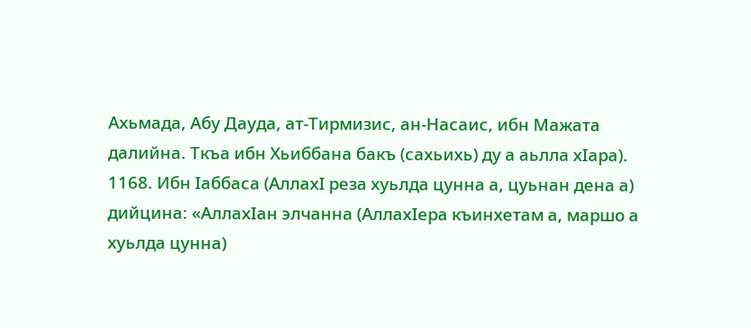Ахьмада, Абу Дауда, ат-Тирмизис, ан-Насаис, ибн Мажата далийна. Ткъа ибн Хьиббана бакъ (сахьихь) ду а аьлла хIара).
1168. Ибн Iаббаса (АллахI реза хуьлда цунна а, цуьнан дена а) дийцина: «АллахIан элчанна (АллахIера къинхетам а, маршо а хуьлда цунна)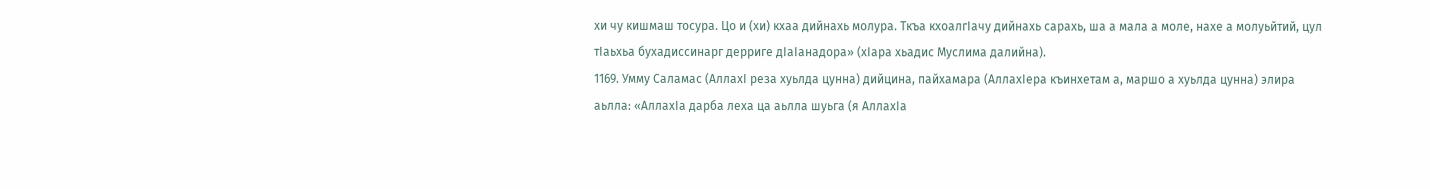хи чу кишмаш тосура. Цо и (хи) кхаа дийнахь молура. Ткъа кхоалгIачу дийнахь сарахь, ша а мала а моле, нахе а молуьйтий, цул тIаьхьа бухадиссинарг дерриге дIаIанадора» (хIара хьадис Муслима далийна).
1169. Умму Саламас (АллахI реза хуьлда цунна) дийцина, пайхамара (АллахIера къинхетам а, маршо а хуьлда цунна) элира аьлла: «АллахIа дарба леха ца аьлла шуьга (я АллахIа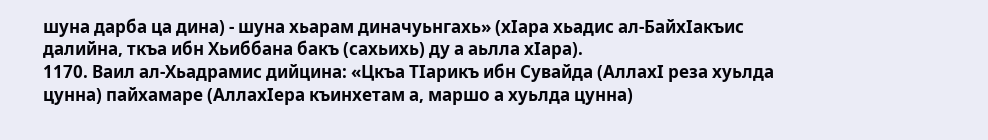шуна дарба ца дина) - шуна хьарам диначуьнгахь» (хIара хьадис ал-БайхIакъис далийна, ткъа ибн Хьиббана бакъ (сахьихь) ду а аьлла хIара).
1170. Ваил ал-Хьадрамис дийцина: «Цкъа ТIарикъ ибн Сувайда (АллахI реза хуьлда цунна) пайхамаре (АллахIера къинхетам а, маршо а хуьлда цунна)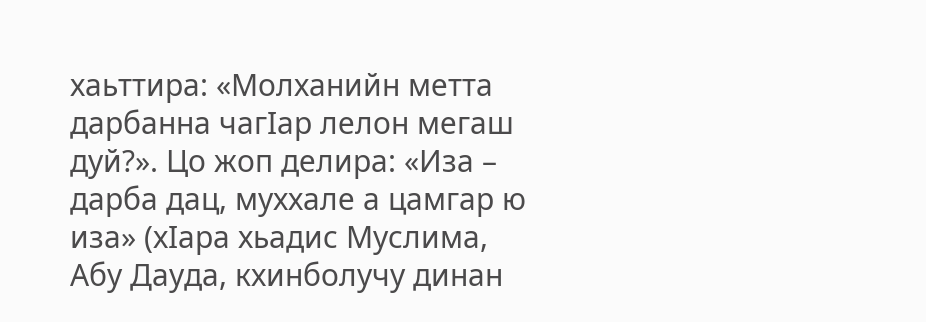хаьттира: «Молханийн метта дарбанна чагIар лелон мегаш дуй?». Цо жоп делира: «Иза – дарба дац, муххале а цамгар ю иза» (хIара хьадис Муслима, Абу Дауда, кхинболучу динан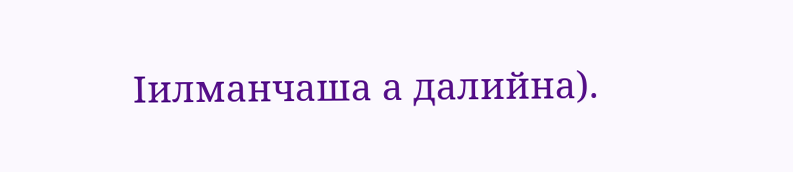Iилманчаша а далийна).